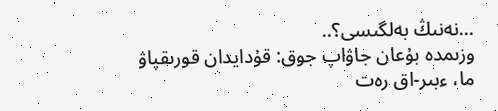...نەنىڭ بەلگىسى؟..
وزىمدە بۇعان جاۋاپ جوق: قۇدايدان قورىقپاۋ ما، ءبىر-اق رەت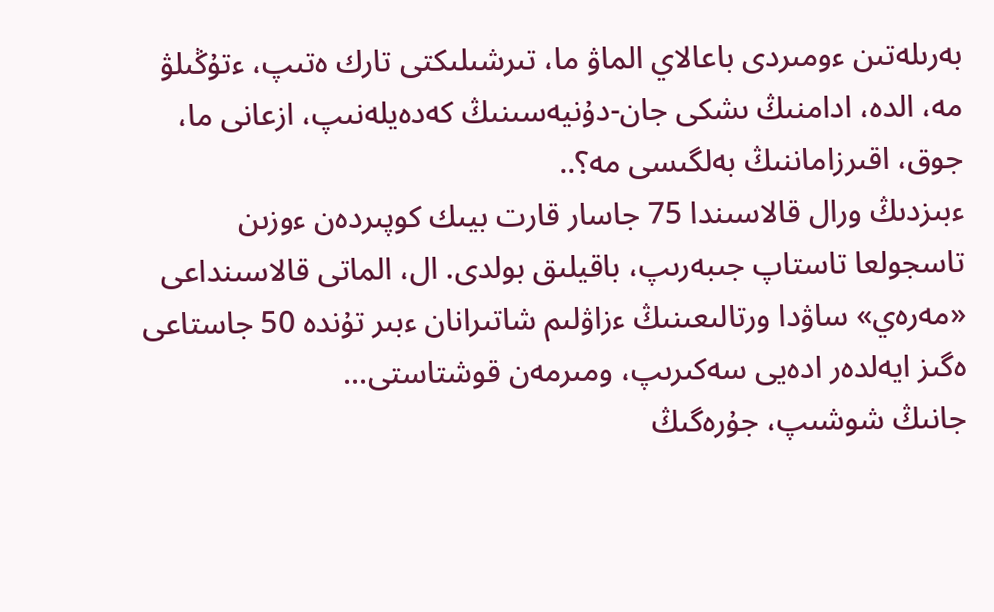بەرىلەتىن ءومىردى باعالاي الماۋ ما، تىرشىلىكتى تارك ەتىپ، ءتۇڭىلۋ مە، الدە، ادامنىڭ ىشكى جان-دۇنيەسىنىڭ كەدەيلەنىپ، ازعانى ما، جوق، اقىرزاماننىڭ بەلگىسى مە؟..
ءبىزدىڭ ورال قالاسىندا 75 جاسار قارت بيىك كوپىردەن ءوزىن تاسجولعا تاستاپ جىبەرىپ، باقيلىق بولدى. ال، الماتى قالاسىنداعى «مەرەي» ساۋدا ورتالىعىنىڭ ءزاۋلىم شاتىرانان ءبىر تۇندە 50 جاستاعى ەگىز ايەلدەر ادەيى سەكىرىپ، ومىرمەن قوشتاستى...
جانىڭ شوشىپ، جۇرەگىڭ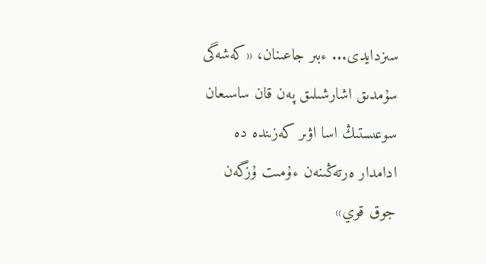سىزدايدى... ءبىر جاعىنان، «كەشەگى سۇمدىق اشارشىلىق پەن قان ساسىعان سوعىستىڭ اسا اۋىر كەزىندە دە ادامدار ەرتەڭىنەن ءۇمىت ۇزگەن جوق قوي»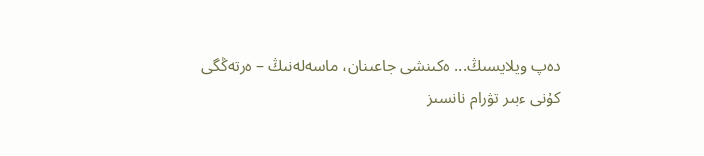دەپ ويلايسىڭ... ەكىنشى جاعىنان، ماسەلەنىڭ – ەرتەڭگى كۇنى ءبىر تۋرام نانسىز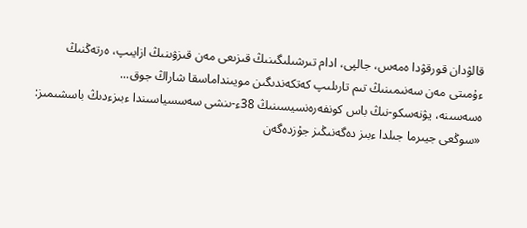قالۋدان قورقۋدا ەمەس، جالپى، ادام تىرشىلىگىنىڭ قىزىعى مەن قىزۋىنىڭ ازايىپ، ەرتەڭنىڭ ءۇمىتى مەن سەنىمىنىڭ تىم تارىلىپ كەتكەندىگىن مويىنداماسقا شاراڭ جوق...
ەسەسىنە، يۋنەسكو-نىڭ باس كونفەرەنسيسىنىڭ 38ء-ىنشى سەسسياسىندا ءبىزءدىڭ باسشىمىز: «سوڭعى جيىرما جىلدا ءبىز دەگەنىڭىز جۇزدەگەن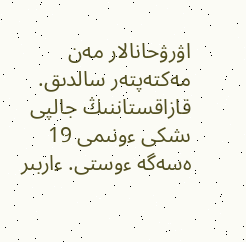اۋرۋحانالار مەن مەكتەپتەر سالدىق. قازاقستاننىڭ جالپى ىشكى ءونىمى 19 ەسەگە ءوستى. ءاربىر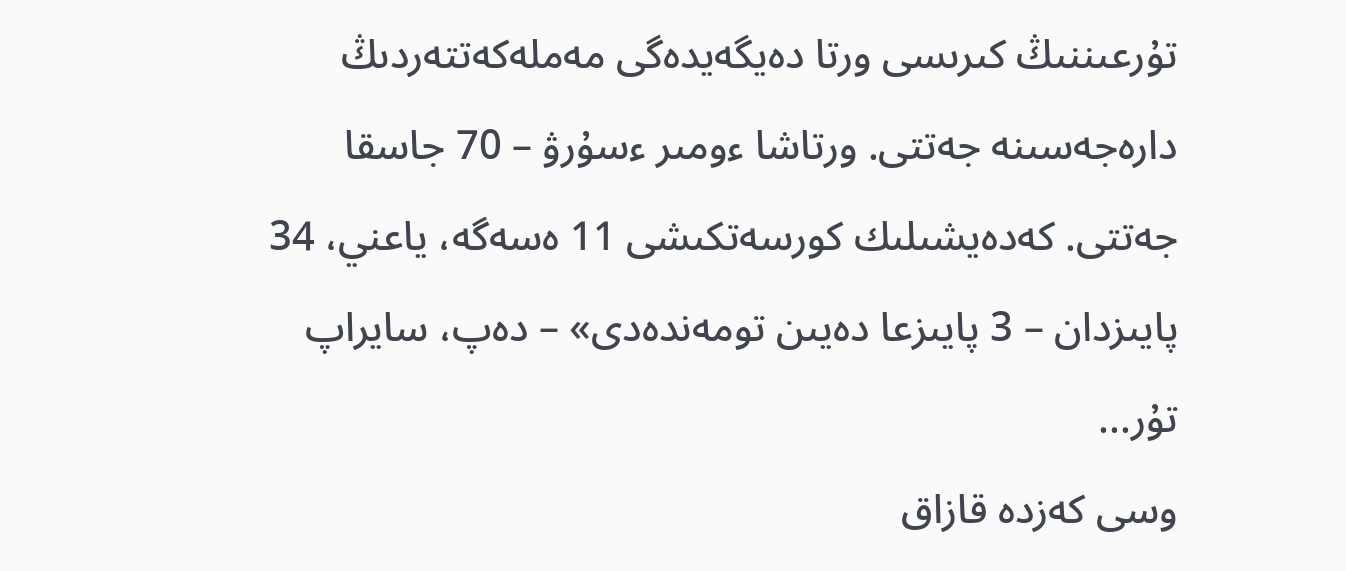تۇرعىننىڭ كىرىسى ورتا دەيگەيدەگى مەملەكەتتەردىڭ دارەجەسىنە جەتتى. ورتاشا ءومىر ءسۇرۋ – 70 جاسقا جەتتى. كەدەيشىلىك كورسەتكىشى 11 ەسەگە، ياعني، 34 پايىزدان – 3 پايىزعا دەيىن تومەندەدى» – دەپ، سايراپ تۇر...
وسى كەزدە قازاق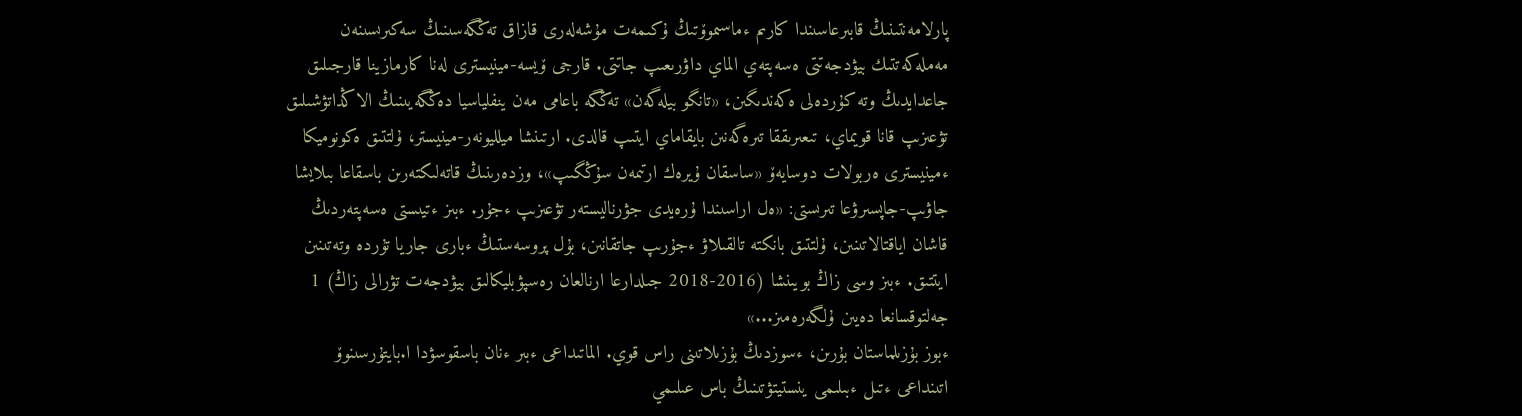پارلامەنتىنىڭ قابىرعاسىندا كارىم ءماسىموۆتىڭ ۇكىمەت مۇشەلەرى قازاق تەڭگەسىنىڭ سەكىرىسىنەن مەملەكەتتىك بيۋدجەتتى ەسەپتەي الماي داۋرىعىپ جاتتى. قارجى ۆيسە-مينيسترى لەنا كارمازينا قارجىلىق جاعدايدىڭ وتە كۇردەلى ەكەندىگىن، «تانگو بيلەگەن» تەڭگە باعامى مەن ينفلياسيا دەڭگەيىنىڭ الاڭداتۋشىلىق تۋعىزىپ قانا قويماي، تىعىرىققا تىرەگەنىن بايقاماي ايتىپ قالدى. ارتىنشا ميلليونەر-مينيستر، ۇلتتىق ەكونوميكا ءمينيسترى ەربولات دوسايەۆ «ساسقان ۇيرەك ارتىمەن سۇڭگىپ»، وزدەرىنىڭ قاتەلىكتەرىن باسقاعا بىلايشا جاۋىپ-جاپسىرۋعا تىرىستى: «ەل اراسىندا ۇرەيدى جۋرناليستەر تۋعىزىپ ءجۇر. ءبىز ءتيىستى ەسەپتەردىڭ قاشان اياقتالاتىنىن، ۇلتتىق بانكتە تالقىلاۋ ءجۇرىپ جاتقانىن، بۇل پروسەستىڭ ءبارى جاريا تۇردە وتەتىنىن ايتتىق. ءبىز وسى زاڭ بويىنشا (2016-2018 جىلدارعا ارنالعان رەسپۋبليكالىق بيۋدجەت تۋرالى زاڭ) 1 جەلتوقسانعا دەيىن ۇلگەرەمىز...»
ءبوز بۇزىلماستان بۇرىن، ءسوزدىڭ بۇزىلاتىنى راس قوي. الماتىداعى ءبىر ءنان باسقوسۋدا ا.بايتۇرسىنوۆ اتىنداعى ءتىل ءبىلىمى ينستيتۋتىنىڭ باس عىلىمي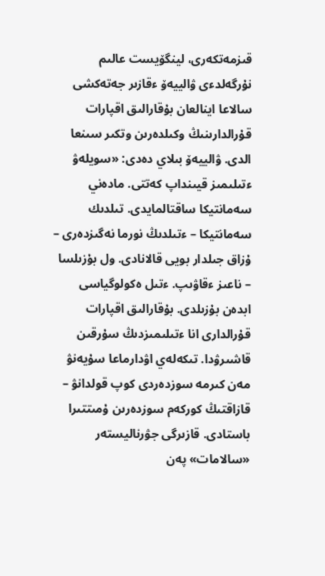قىزمەتكەرى، لينگۆيست عالىم نۇرگەلدءى ۋالييەۆ ءقازىر جەتەكشى سالاعا اينالعان بۇقارالىق اقپارات قۇرالدارىنىڭ وكىلدەرىن وتكىر سىنعا الدى. ۋالييەۆ بىلاي دەدى: «سويلەۋ ءتىلىمىز قيىنداپ كەتتى. مادەني سەمانتيكا ساقتالمايدى. تىلدىك سەمانتيكا – ءتىلدىڭ نورما نەگىزدەرى – ۇزاق جىلدار بويى قالانادى. ول بۇزىلسا – ناعىز ءقاۋىپ. ءتىل ەكولوگياسى ابدەن بۇزىلدى. بۇقارالىق اقپارات قۇرالدارى انا ءتىلىمىزدىڭ سۇرقىن قاشىرۋدا. تىكەلەي اۋدارماعا سۇيەنۋ مەن كىرمە سوزدەردى كوپ قولدانۋ – قازاقتىڭ كوركەم سوزدەرىن ۇمىتتىرا باستادى. قازىرگى جۋرناليستەر «سالامات» پەن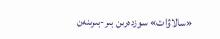«سالاۋات» سوزدەرىن بىر-بىرىنەن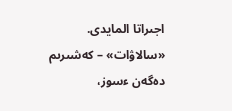اجىراتا المايدى. «سالاۋات» – كەشىرىم دەگەن ءسوز،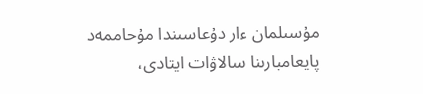مۇسىلمان ءار دۇعاسىندا مۇحاممەد پايعامبارىنا سالاۋات ايتادى،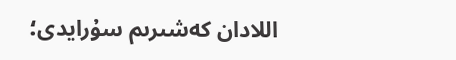اللادان كەشىرىم سۇرايدى؛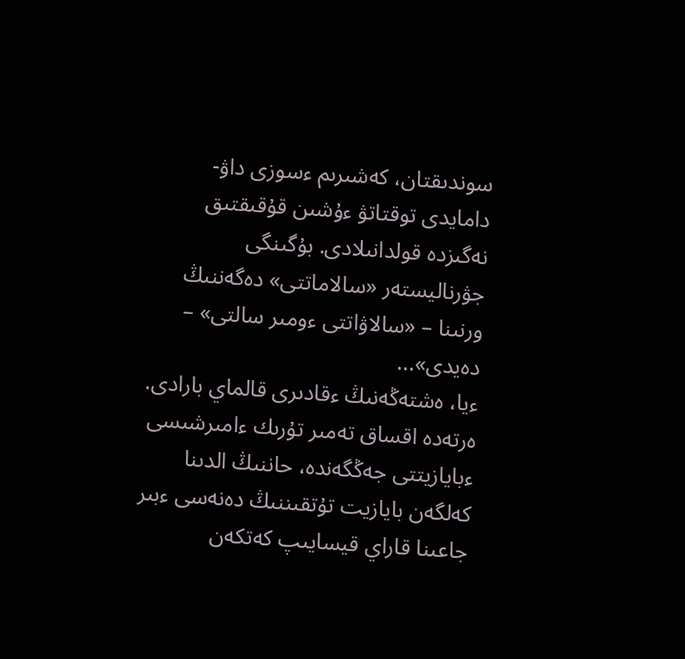سوندىقتان، كەشىرىم ءسوزى داۋ-دامايدى توقتاتۋ ءۇشىن قۇقىقتىق نەگىزدە قولدانىلادى. بۇگىنگى جۋرناليستەر «سالاماتتى» دەگەننىڭ ورنىنا – «سالاۋاتتى ءومىر سالتى» – دەيدى»...
ءيا، ەشتەڭەنىڭ ءقادىرى قالماي بارادى. ەرتەدە اقساق تەمىر تۇرىك ءامىرشىسى ءبايازيتتى جەڭگەندە، حاننىڭ الدىنا كەلگەن بايازيت تۇتقىننىڭ دەنەسى ءبىر جاعىنا قاراي قيسايىپ كەتكەن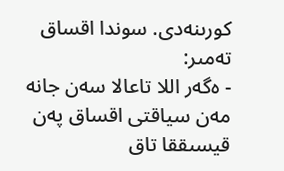كورىنەدى. سوندا اقساق تەمىر:
- ەگەر اللا تاعالا سەن جانە مەن سياقتى اقساق پەن قيسىققا تاق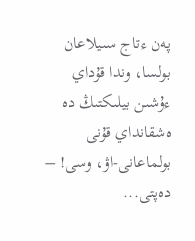پەن ءتاج سىيلاعان بولسا، وندا قۇداي ءۇشىن بيلىكتىڭ دە ەشقانداي قۇنى بولماعانى-اۋ، وسى! – دەپتى...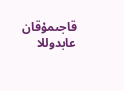قاجىمۇقان عابدوللا